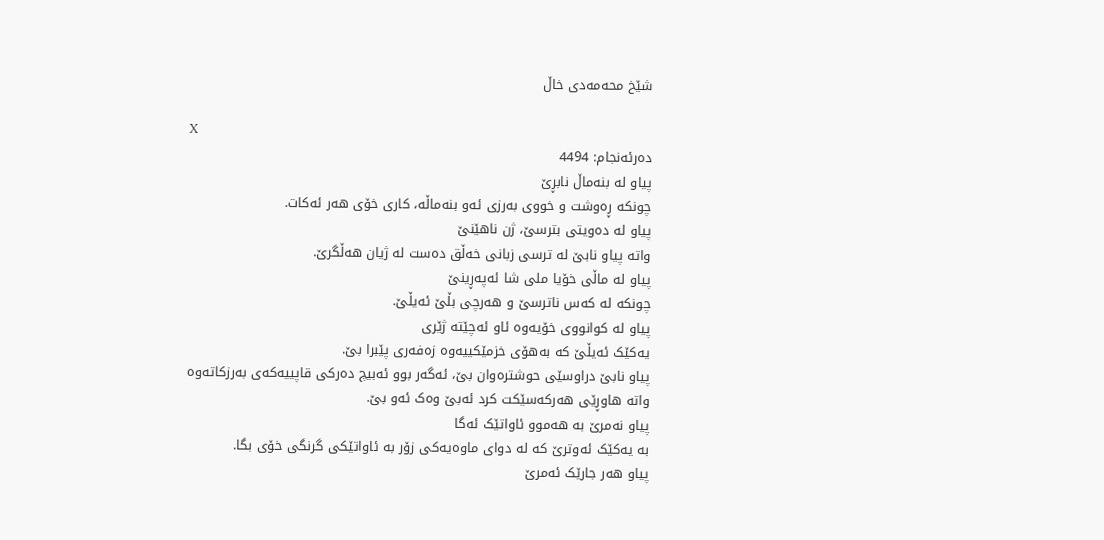شێخ محەمەدی خاڵ

X
دەرئەنجام: 4494
پیاو لە بنەماڵ نابڕێ
چونکە ڕەوشت و خووى بەرزى ئەو بنەماڵە، کارى خۆى هەر ئەکات.
پیاو لە دەویتی بترسێ، ژن ناهێنێ
واتە پیاو نابێ لە ترسى زبانى خەڵق دەست لە ژیان هەڵگرێ.
پیاو لە ماڵی خۆیا ملی شا ئەپەڕینێ
چونکە لە کەس ناترسێ و هەرچى بڵێ ئەیڵێ.
پیاو لە کوانووی خۆیەوە ئاو ئەچێتە ژێری
یەکێک ئەیڵێ کە بەهۆى خزمێکییەوە زەفەرى پێبرا بێ.
پیاو نابێ دراوسێی حوشترەوان بێ، ئەگەر بوو ئەبیچ دەرکی قاپییەکەی بەرزکاتەوە
واتە هاوڕێى هەرکەسێکت کرد ئەبێ وەک ئەو بێ.
پیاو نەمرێ بە هەموو ئاواتێک ئەگا
بە یەکێک ئەوترێ کە لە دواى ماوەیەکى زۆر بە ئاواتێکى گرنگى خۆى بگا.
پیاو هەر جارێک ئەمرێ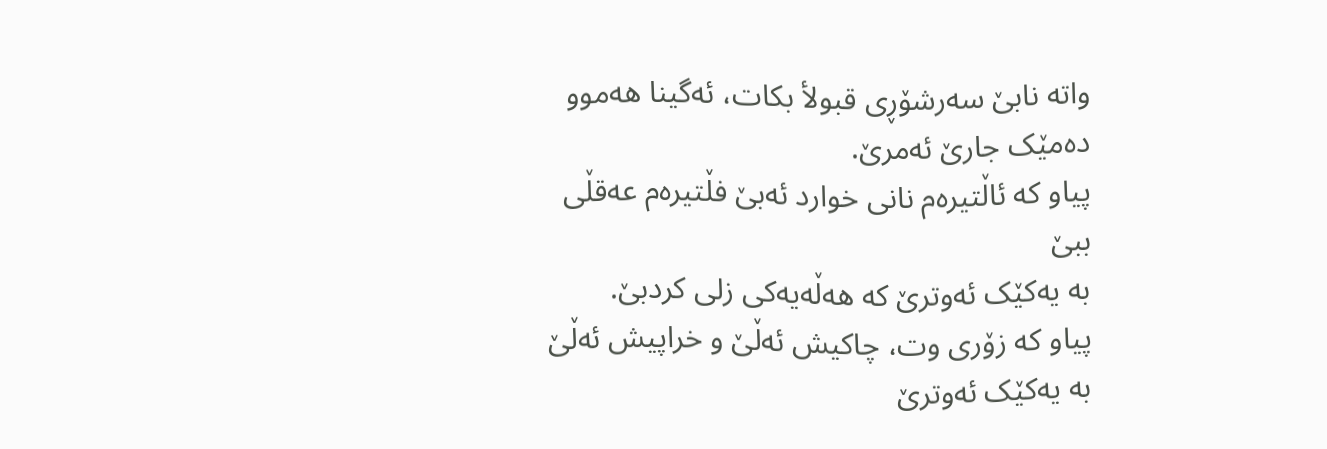واتە نابێ سەرشۆڕى قبولأ بکات، ئەگینا هەموو دەمێک جارێ ئەمرێ.
پیاو کە ئاڵتیرەم نانی خوارد ئەبێ فڵتیرەم عەقڵی ببێ
بە یەکێک ئەوترێ کە هەڵەیەکى زلى کردبێ.
پیاو کە زۆری وت، چاکیش ئەڵێ و خراپیش ئەڵێ
بە یەکێک ئەوترێ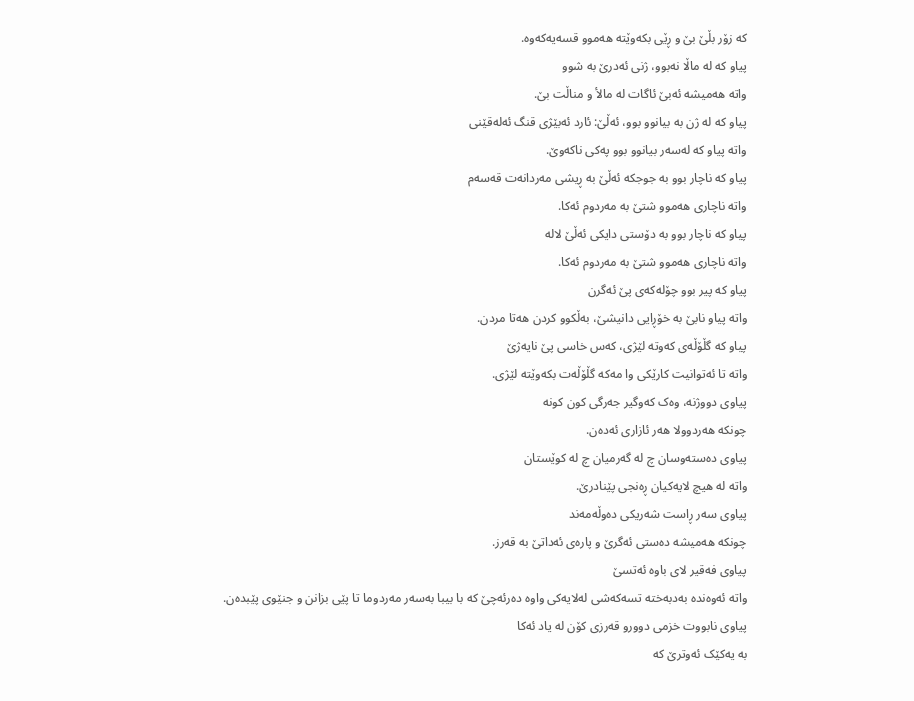کە زۆر بڵێ بێ و ڕێى بکەوێتە هەموو قسەیەکەوە.
پیاو کە لە ماڵا نەبوو، ژنی ئەدرێ بە شوو
واتە هەمیشە ئەبێ ئاگات لە مالأ و مناڵت بێ.
پیاو کە لە ژن بە بیانوو بوو، ئەڵێ: ئارد ئەبێژی قنگ ئەلەقێنی
واتە پیاو کە لەسەر بیانوو بوو پەکى ناکەوێ.
پیاو کە ناچار بوو بە جوجکە ئەڵێ بە ڕیشی مەردانەت قەسەم
واتە ناچارى هەموو شتێ بە مەردوم ئەکا.
پیاو کە ناچار بوو بە دۆستی دایکی ئەڵێ لالە
واتە ناچارى هەموو شتێ بە مەردوم ئەکا.
پیاو کە پیر بوو چۆلەکەی پێ ئەگرن
واتە پیاو نابێ بە خۆڕایى دانیشێ، بەڵکوو کردن هەتا مردن.
پیاو کە گڵۆڵەی کەوتە لێژی، کەس خاسی پێ نایەژێ
واتە تا ئەتوانیت کارێکى وا مەکە گڵۆڵەت بکەوێتە لێژى.
پیاوی دووژنە، وەک کەوگیر جەرگی کون کونە
چونکە هەردوولا هەر ئازارى ئەدەن.
پیاوی دەستەوسان چ لە گەرمیان چ لە کوێستان
واتە لە هیچ لایەکیان ڕەنجى پێنادرێ.
پیاوی سەر ڕاست شەریکی دەوڵەمەند
چونکە هەمیشە دەستى ئەگرێ و پارەى ئەداتێ بە قەرز.
پیاوی فەقیر لای باوە ئەتسێ
واتە ئەوەندە بەدبەختە تسەکەشى لەلایەکى واوە دەرئەچێ کە با بیبا بەسەر مەردوما تا پێى بزانن و جنێوى پێبدەن.
پیاوی نابووت خزمی دوورو قەرزی کۆن لە یاد ئەکا
بە یەکێک ئەوترێ کە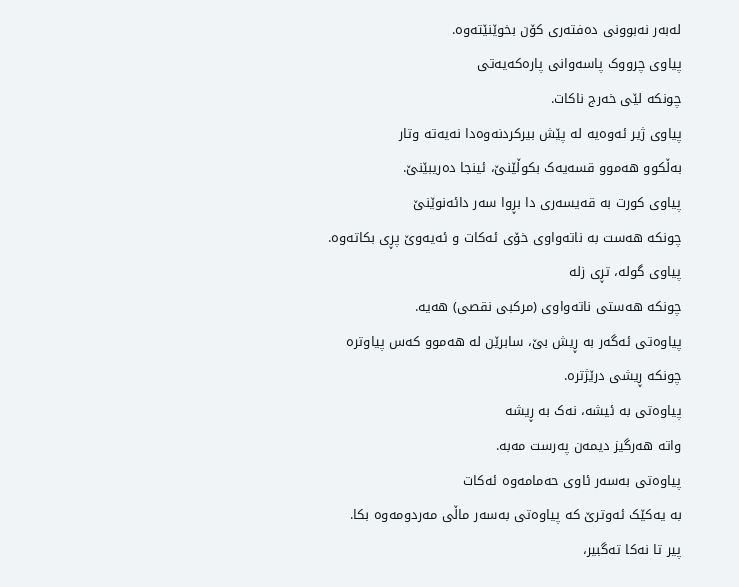لەبەر نەبوونى دەفتەرى کۆن بخوێنێتەوە.
پیاوی چرووک پاسەوانی پارەکەیەتی
چونکە لێى خەرج ناکات.
پیاوی ژیر ئەوەیە لە پێش بیرکردنەوەدا نەیەتە وتار
بەڵکوو هەموو قسەیەک بکوڵێنێ، ئینجا دەریبێنێ.
پیاوی کورت بە قەیسەری دا بڕوا سەر دائەنوێنێ
چونکە هەست بە ناتەواوى خۆى ئەکات و ئەیەوێ پڕى بکاتەوە.
پیاوی گولە، تڕی زلە
چونکە هەستى ناتەواوى (مرکبى نقصی) هەیە.
پیاوەتی ئەگەر بە ڕیش بێ، سابرێن لە هەموو کەس پیاوترە
چونکە ڕیشى درێژترە.
پیاوەتی بە ئیشە، نەک بە ڕیشە
واتە هەرگیز دیمەن پەرست مەبە.
پیاوەتی بەسەر ئاوی حەمامەوە ئەکات
بە یەکێک ئەوترێ کە پیاوەتى بەسەر ماڵى مەردومەوە بکا.
پیر تا نەکا تەگبیر،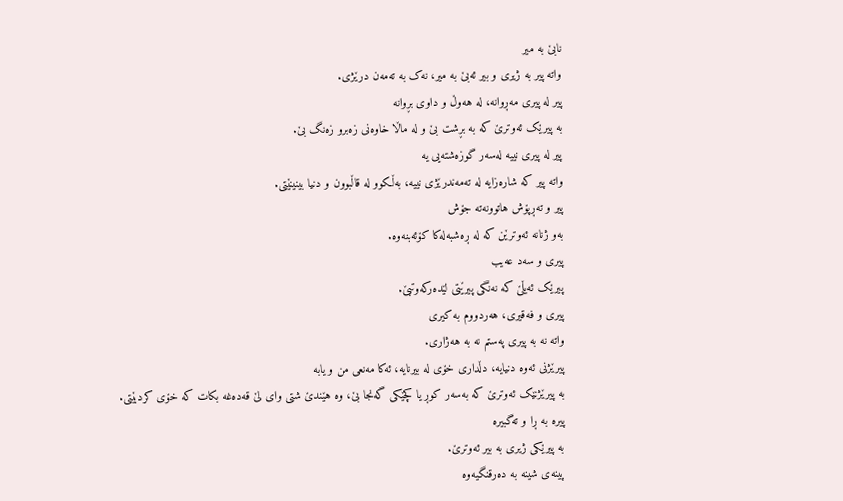نابێ بە میر
واتە پیر بە ژیری و بیر ئەبێ بە میر، نەک بە تەمەن درێژى.
پیر لە پیری مەڕوانە، لە هەوڵ و داوی بڕوانە
بە پیرێک ئەوترێ کە بە بڕشت بێ و لە ماڵا خاوەنى زەبرو زەنگ بێ.
پیر لە پیری نییە لەسەر گوزەشتەیی یە
واتە پیر کە شارەزایە لە تەمەندرێژى نییە، بەڵکوو لە قاڵبوون و دنیا بینینێتى.
پیر و تەڕپۆش هاتوونەتە جۆش
بەو ژنانە ئەوترێن کە لە ڕەشبەلەکا کۆئەبنەوە.
پیری و سەد عەیب
پیرێک ئەیڵێ کە نەنگى پیرێتى لێدەرکەوتبێ.
پیری و فەقیری، هەردووم بە کیری
واتە نە بە پیرى پەستم نە بە هەژارى.
پیرێژنی ئەوە دنیایە، دڵداری خۆی لە بیرنایە، ئەکا مەنعی من و یابە
بە پیرێژنێک ئەوترێ کە بەسەر کوڕ یا کچێکى گەنجا بێ، وە هێندێ شتى واى لێ قەدەغە بکات کە خۆى کردبێتى.
پیرە بە ڕا و تەگبیرە
بە پیرێکى ژیرى بە بیر ئەوترێ.
پینەى شینە بە دەرقنگیەوە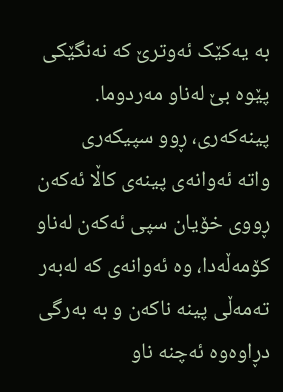بە یەکێک ئەوترێ کە نەنگێکى پێوە بێ لەناو مەردوما.
پینەکەرى، ڕوو سپیکەرى
واتە ئەوانەى پینەى کاڵا ئەکەن ڕووى خۆیان سپى ئەکەن لەناو کۆمەڵەدا، وە ئەوانەى کە لەبەر تەمەڵى پینە ناکەن و بە بەرگى دڕاوەوە ئەچنە ناو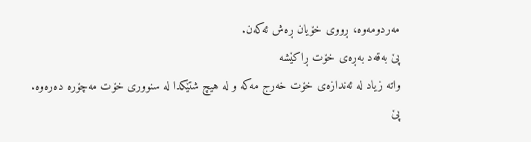مەردومەوە، ڕووى خۆیان ڕەش ئەکەن.
پێ بەقەد بەڕەى خۆت ڕاکێشە
واتە زیاد لە ئەندازەى خۆت خەرج مەکە و لە هیچ شتێکدا لە سنوورى خۆت مەچۆرە دەرەوە.
پێ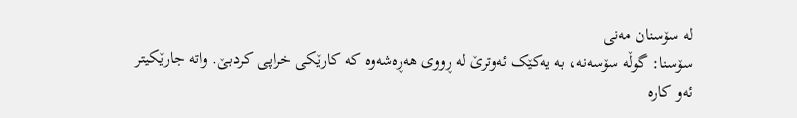لە سۆسنان مەنى
سۆسنا: گوڵە سۆسەنە، بە یەکێک ئەوترێ لە ڕووى هەڕەشەوە کە کارێکى خراپى کردبێ. واتە جارێکیتر ئەو کارە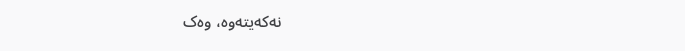نەکەیتەوە، وەک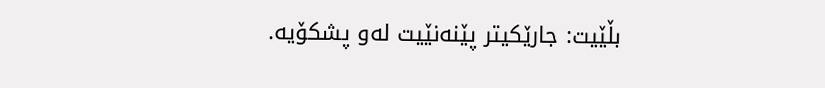بڵێیت: جارێکیتر پێنەنێیت لەو پشکۆیە.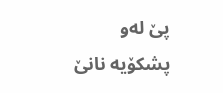پێ لەو پشکۆیە نانێ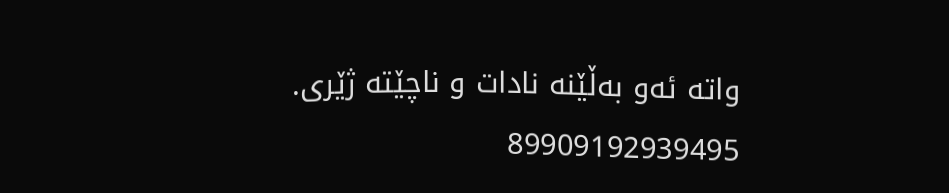واتە ئەو بەڵێنە نادات و ناچێتە ژێرى.
89909192939495